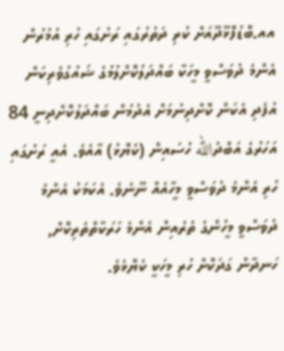އއ.ބޮޑުފޮޅޫދޫއަށް ކުރި ދަތުރުގައި ރަށުގައި ހުރި އުމުރުން އެންމެ ދުވަސްވީ މީހަކާ ބައްދަލުކޮށްލުމުގެ ޝައުގުވެރިކަން އުފެދި އެކަން ކޮށްދިނުމަށް އެދުމުން ބައްދަލުކޮށްދިނީ 84 އަހަރުގެ އަބްދުالله ހުސައިން (ކެޔޮޅު) އާއެވެ. އެއީ ރަށުގައި ހުރި އެންމެ ދުވަސްވީ މީހާއެއް ނޫނެވެ. އެކަމަކު އެންމެ ދުވަސްވީ މީހުންގެ ތެރެއިން އެންމެ ހަރަކާތްތެރިކޮށް, ހަނދާން ގަދަކޮށް ހުރި މީހަކީ ކެޔޮޅެވެ.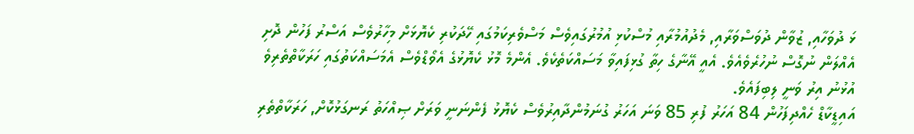ޅަ ދުވަހާއި, ޒުވާން ދުވަސްވަރާއި, މެދުއުމުރާއި މުސްކުޅި އުމުރުގައިވެސް މަސްވެރިކަމުގައި ހޭދަކުރި ކެޔޮޅަށް މިހާރުވެސް އަސްރު ފަހުން ދޮށި އެއްލަން ނުގޮސް ނުހުރެވެއެވެ. އެއީ އޭނާގެ ހިތާ ގުޅިފައިވާ މަސައްކަތެކެވެ. އެންމެ މޮޅު ކެޔޮޅުގެ އެވޯޑްވެސް އެމަސައްކަތުގައި ހަރަކާތްތެރިވެ އުޅުނު އިރު ވަނީ ލިބިފައެވެ.
އައިޑީކާޑް ހެއްދިފަހުން 84 އަހަރު ފުރި 85 ވަނަ އަހަރު ގުނަމުންދާއިރުވެސް ކެޔޮޅު ފެންނަނީ ވަރަށް ޞިއްހަތު ރަނގަޅުކޮށް, ހަރަކާތްތެރި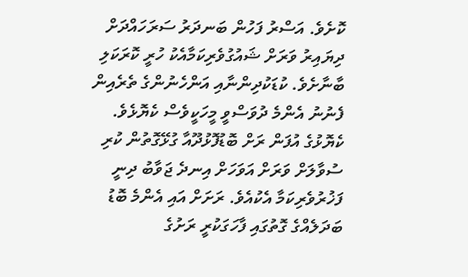ކޮށެވެ. އަސްރު ފަހުން ބަނދަރު ސަރަހައްދަށް ދިޔައިރު ވަރަށް ޝައުގުވެރިކަމާއެކު ހުރީ ކޮރަކަލި ބާނާށެވެ. ކުޑަކުދިންނާއި އަންހެނުންގެ ތެރެއިން ފެނުނު އެންމެ ދުވަސްވީ މީހަކީވެސް ކެޔޮޅެވެ.
ކެޔޮޅުގެ އުފަން ރަށް ބޮޑުފޮޅުދޫއާ ގުޅޭގޮތުން ކުރި ސުވާލަށް ވަރަށް އަވަހަށް އިނދެ ޖަވާބު ދިނީ ފަޚުރުވެރިކަމާ އެކުއެވެ. ރަށަށް އައި އެންމެ ބޮޑު ބަދަލެއްގެ ގޮތުގައި ފާހަގަކުރީ ރަށުގެ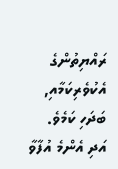ރައްޔިތުންގެ އެކުވެރިކަމާއި, ބަދަހި ކަމެވެ. އަދި އެންމެ އުފާވާ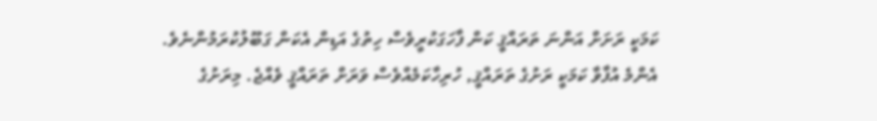ކަމަކީ ރަށަށް އަންނަ ތަރައްޤީ ކަން ފާހަގަކުރީވެސް ހިތުގެ އަޑިން އެކަން ގަބޫލުކުރަމުންނެވެ.
އެންމެ އުފާވާ ކަމަކީ ރަށުގެ ތަރައްޤީ, ހުރިހާކަމެއްވެސް ވަރަށް ތަރައްޤީ ވެއްޖެ. މިރަށުގެ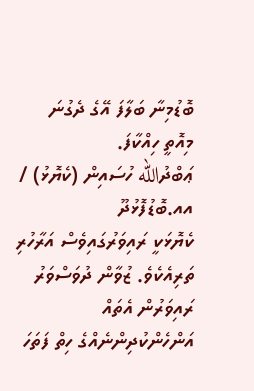ބޮޑުމިނާ ބަލާފަ އޭގެ ދެގުނަ މިއޮތީ ހިއްކާފަ.
ޢަބްދުالله ހުސައިން (ކެޔޮޅު) / އއ.ބޮޑުފޮޅުދޫ
ކެޔޮޅަކީ ރައިވަރުގައިވެސް އަރާހުރި ތަރިއެކެވެ. ޒުވާން ދުވަސްވަރު ރައިވަރުން އެތައް އަންހެންކުދިންނެއްގެ ހިތް ފަތަހަ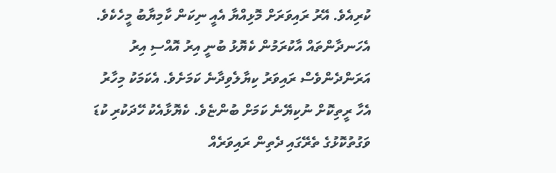ކުރިއެވެ. އޭރު ރައިވަރަށް މޮޅިއްޔާ އެއީ ނިކަން ކާމިޔާބު މީހެކެވެ. އެހަނދާންތައް އާކުރަމުން ކެޔޮޅު ބުނީ އިރު އޮއްސި އިރު އަރަންދެންވެސް ރައިވަރު ކިޔާލެވިދާނެ ކަމަށެވެ. އެކަމަކު މިހާރު އެހާ ރީތިކޮށް ނުކިޔޭނެ ކަމަށް ބުންޏެވެ. ކެޔޮޅާއެކު ހޭދަކުރި ކުޑަ ވަގުތުކޮޅުގެ ތެރޭގައި ދެތިން ރައިވަރެއް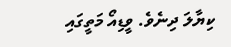ކިޔާލަ ދިނެވެ. ވީޑިއޯ މަތީގައި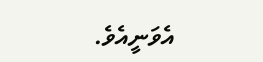އެވަނީއެވެ.